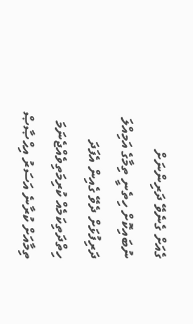ގެއަށް ގެނެވޭ ދަރިންނަށް ނުބައިކޮށް ހިތެނީ ތިމާގެ އަމިއްލަ ދަރިފުޅަށް ދެވޭ ގެއިން އެފަދަ ހިތްދަތިކަމެއް ކުރިމަތިވެއްޖެނަމަ ތިމާއަށް ކުރާނެ އަސަރު އިޙްޞާޞް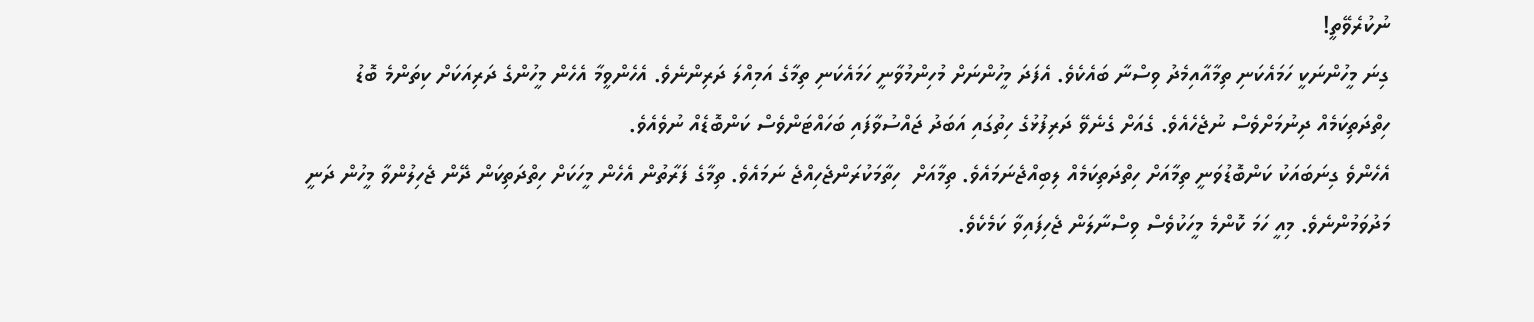ނުކުރެވޭތީ!
ގިނަ މީހުންނަކީ ހަމައެކަނި ތިމާއާއިމެދު ވިސްނާ ބައެކެވެ. އެފަދަ މީހުންނަށް މުހިންމުވާނީ ހަމައެކަނި ތިމާގެ އަމިއްލަ ދަރިންނެވެ. އެހެންވީމާ އެހެން މީހުންގެ ދަރިއަކަށް ކިތަންމެ ބޮޑު ހިތްދަތިކަމެއް ދިނުމަށްވެސް ނުޖެހެއެވެ. ގެއަށް ގެނެވޭ ދަރިފުޅުގެ ހިތުގައި އަބަދު ޖައްސުވާފައި ބަހައްޓަންވެސް ކަންބޮޑެއް ނުވެއެވެ.
އެހެންވެ ގިނަބައަކު ކަންބޮޑުވަނީ ތިމާއަށް ހިތްދަތިކަމެއް ލިބިއްޖެނަމައެވެ. ތިމާއަށް  ހިތާމަކުރަންޖެހިއްޖެ ނަމައެވެ. ތިމާގެ ފަރާތުން އެހެން މީހަކަށް ހިތްދަތިކަން ދޭން ޖެހިލުންވާ މީހުން ދަނީ މަދުވަމުންނެވެ. މިއީ ހަމަ ކޮންމެ މީހަކުވެސް ވިސްނާލަން ޖެހިފައިވާ ކަމެކެވެ.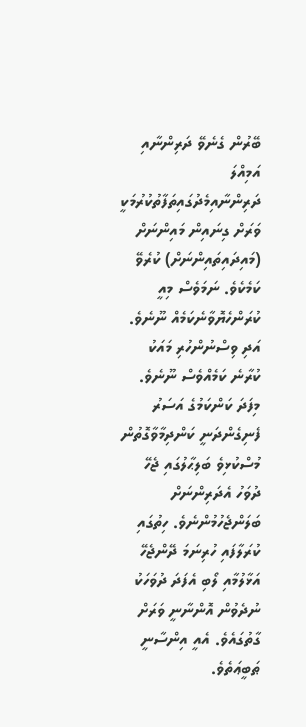ބޭރުން ގެނެވޭ ދަރިންނާއި އަމިއްލަ ދަރިންނާއިމެދުގައިތަފާތުކުރުމަކީ ވަރަށް ގިނައިން މައިންނަށް (މައިދައިތައިންނަށް) ކުރެވޭ ކަމެކެވެ. ނަމަވެސް މިއީ ކުރަންހެޔޮވާނެކަމެއް ނޫނެވެ. އަދި ވިސްނުންހުރި މައަކު ކުރާނެ ކަމެއްވެސް ނޫނެވެ.
މިފަދަ ކަންކަމުގެ އަސަރު ފެނިގެންދަނީ ކަންދިމާވާގޮތުން މުސްކުޅިވެ ބަލިޙާލުގައި ޖެހޭ ދުވަހު އެދަރިންނަށް ބަލަންޖެހުމުންނެވެ. ހިތުގައި ކުރަލާފައި ހުރިނަމަ ދޭންޖެހޭ އަޅާލުމާއި ލޯބި އެފަދަ ދުވަހަކު ނުދެވުން އޮންނާނީ ވަރަށް ގާތުގައެވެ. އެއީ އިންސާނީ ޠަބީޢަތެވެ.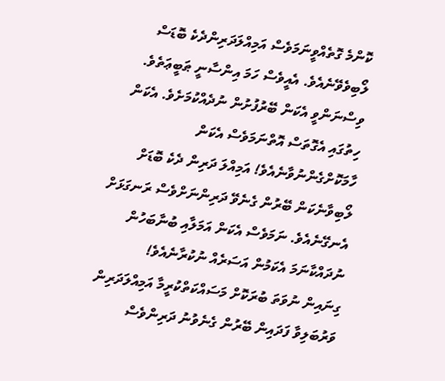ކޮންމެ ގޮތެއްވީނަމަވެސް އަމިއްލަދަރިންދެކެ ބޮޑަސް ލޯބިވެވޭނެއެވެ. އެއީވެސް ހަމަ އިންސާނީ ޠަބީޢަތެވެ. ވިސްނަންވީ އެކަން ބޭރުފުށުން ނުދެއްކުމަށެވެ. އެކަން ހިތުގައި އެގޮތަސް އޮތްނަމަވެސް އެކަން ހާމަކޮށްގެންނުވާނެއެވެ! އަމިއްލަ ދަރިން ދެކެ ބޮޑަށް ލޯބިވާނެކަން ބޭރުން ގެނެވޭ ދަރިންނަށްވެސް ރަނގަޅަށް އެނގޭނެއެވެ. ނަމަވެސް އެކަން އަމަލާއި ބުނާބަހުން ނުދައްކާނަމަ އެކަމުން އަސަރެއް ނުކުރާނެއެވެ!
ގިނައިން ނުވަތަ ބުރަކޮށް މަސައްކަތްކުރީމާ އަމިއްލަދަރިން ވަރުބަލިވާ ފަދައިން ބޭރުން ގެނެވުނު ދަރިންވެސް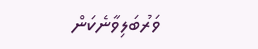ވަރުބަލިވާނެކަން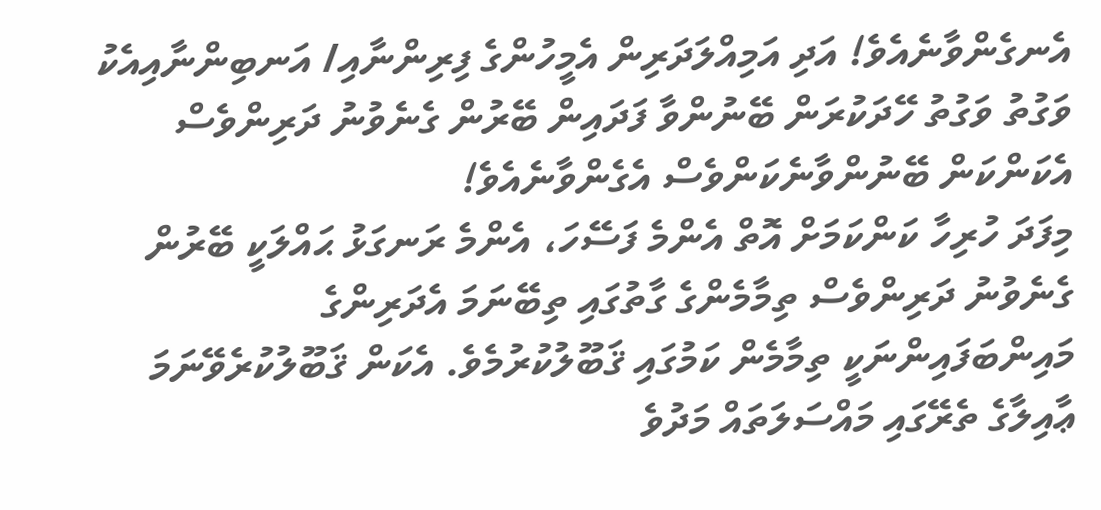އެނގެންވާނެއެވެ! އަދި އަމިއްލަދަރިން އެމީހުންގެ ފިރިންނާއި/ އަނބިންނާއިއެކު ވަގުތު ވަގުތު ހޭދަކުރަން ބޭނުންވާ ފަދައިން ބޭރުން ގެނެވުނު ދަރިންވެސް އެކަންކަން ބޭނުންވާނެކަންވެސް އެގެންވާނެއެވެ!
މިފަދަ ހުރިހާ ކަންކަމަށް އޮތް އެންމެ ފަސޭހަ، އެންމެ ރަނގަޅު ޙައްލަކީ ބޭރުން ގެނެވުނު ދަރިންވެސް ތިމާމެންގެ ގާތުގައި ތިބޭނަމަ އެދަރިންގެ މައިންބަފައިންނަކީ ތިމާމެން ކަމުގައި ޤަބޫލުކުރުމެވެ. އެކަން ޤަބޫލުކުރެވޭނަމަ ޢާއިލާގެ ތެރޭގައި މައްސަލަތައް މަދުވެ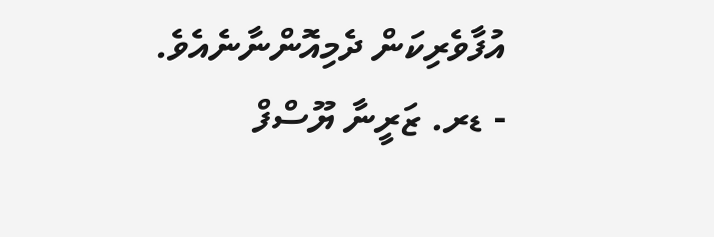އުފާވެރިކަން ދެމިއޮންނާނެއެވެ.
- ޑރ. ޒަރީނާ ޔޫސްފް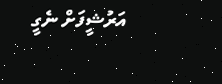އަރުޝީފަށް ނެގީ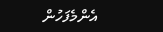އެންމެފަހުން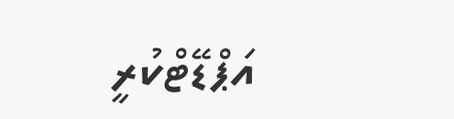އަޕްޑޭޓްކުރީ